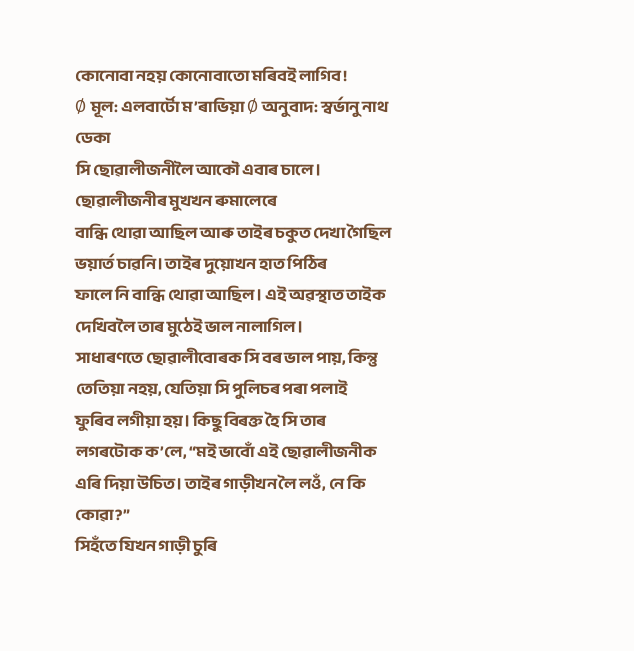কোনোবা নহয় কোনোবাতো মৰিবই লাগিব!
Ø মূল: এলবাৰ্টো ম’ৰাভিয়া Ø অনুবাদ: স্বৰ্ভানু নাথ ডেকা
সি ছোৱালীজনীলৈ আকৌ এবাৰ চালে। ছোৱালীজনীৰ মুখখন ৰুমালেৰে
বান্ধি থোৱা আছিল আৰু তাইৰ চকুত দেখা গৈছিল ভয়াৰ্ত চাৱনি। তাইৰ দুয়োখন হাত পিঠিৰ
ফালে নি বান্ধি থোৱা আছিল। এই অৱস্থাত তাইক দেখিবলৈ তাৰ মুঠেই ভাল নালাগিল।
সাধাৰণতে ছোৱালীবোৰক সি বৰ ভাল পায়, কিন্তু তেতিয়া নহয়, যেতিয়া সি পুলিচৰ পৰা পলাই
ফুৰিব লগীয়া হয়। কিছু বিৰক্ত হৈ সি তাৰ লগৰটোক ক’লে, “মই ভাবোঁ এই ছোৱালীজনীক এৰি দিয়া উচিত। তাইৰ গাড়ীখন লৈ লওঁ, নে কি কোৱা?”
সিহঁতে যিখন গাড়ী চুৰি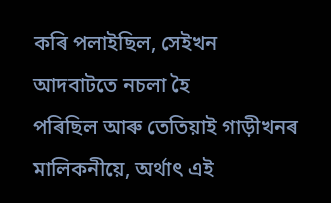কৰি পলাইছিল, সেইখন আদবাটতে নচলা হৈ
পৰিছিল আৰু তেতিয়াই গাড়ীখনৰ মালিকনীয়ে, অৰ্থাৎ এই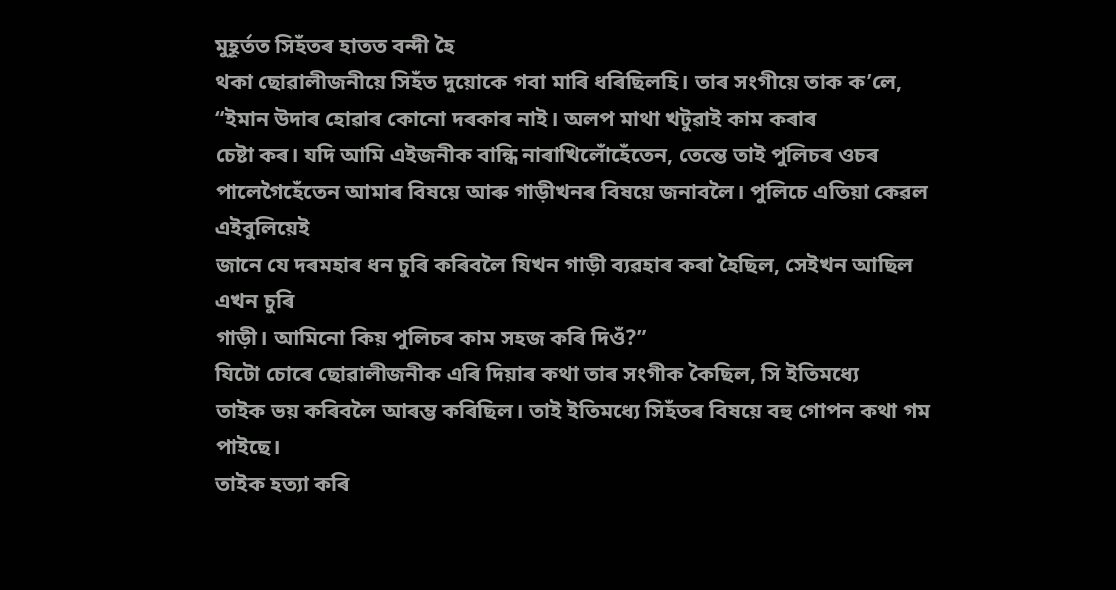মুহূৰ্তত সিহঁতৰ হাতত বন্দী হৈ
থকা ছোৱালীজনীয়ে সিহঁত দুয়োকে গবা মাৰি ধৰিছিলহি। তাৰ সংগীয়ে তাক ক’লে, “ইমান উদাৰ হোৱাৰ কোনো দৰকাৰ নাই। অলপ মাথা খটুৱাই কাম কৰাৰ
চেষ্টা কৰ। যদি আমি এইজনীক বান্ধি নাৰাখিলোঁহেঁতেন, তেন্তে তাই পুলিচৰ ওচৰ
পালেগৈহেঁতেন আমাৰ বিষয়ে আৰু গাড়ীখনৰ বিষয়ে জনাবলৈ। পুলিচে এতিয়া কেৱল এইবুলিয়েই
জানে যে দৰমহাৰ ধন চুৰি কৰিবলৈ যিখন গাড়ী ব্যৱহাৰ কৰা হৈছিল, সেইখন আছিল এখন চুৰি
গাড়ী। আমিনো কিয় পুলিচৰ কাম সহজ কৰি দিওঁ?”
যিটো চোৰে ছোৱালীজনীক এৰি দিয়াৰ কথা তাৰ সংগীক কৈছিল, সি ইতিমধ্যে
তাইক ভয় কৰিবলৈ আৰম্ভ কৰিছিল। তাই ইতিমধ্যে সিহঁতৰ বিষয়ে বহু গোপন কথা গম পাইছে।
তাইক হত্যা কৰি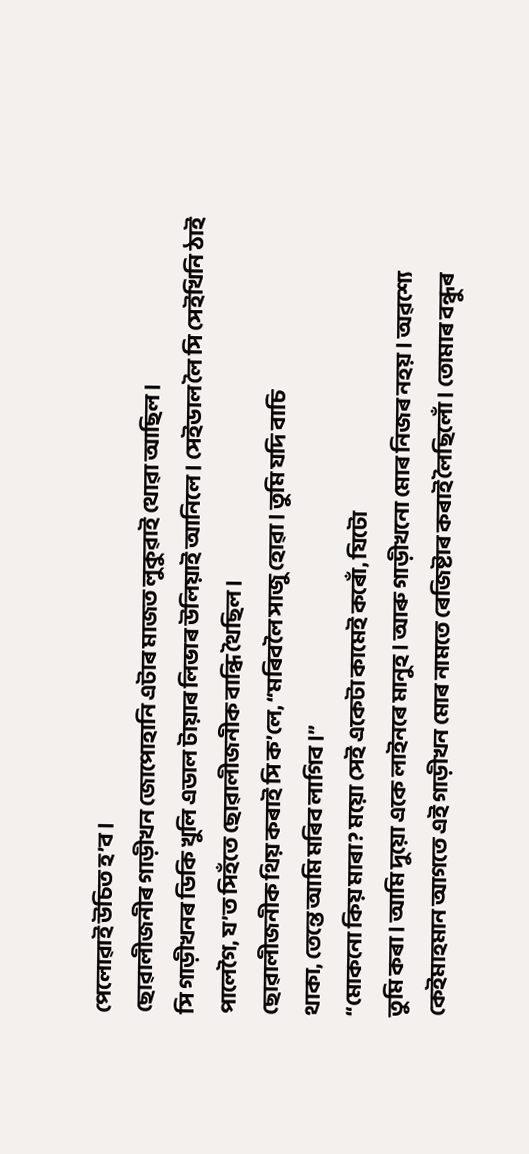পেলোৱাই উচিত হ’ব।
ছোৱালীজনীৰ গাড়ীখন জোপোহানি এটাৰ মাজত লুকুৱাই থোৱা আছিল।
সি গাড়ীখনৰ ডিকি খুলি এডাল টায়াৰ লিভাৰ উলিয়াই আনিলে। সেইডাল লৈ সি সেইখিনি ঠাই
পালেগৈ, য’ত সিহঁতে ছোৱালীজনীক বান্ধি থৈছিল।
ছোৱালীজনীক থিয় কৰাই সি ক’লে, “মৰিবলৈ সাজু হোৱা। তুমি যদি বাচি
থাকা, তেন্তে আমি মৰিব লাগিব।”
“মোকনো কিয় মাৰা? ময়ো সেই একেটা কামেই কৰোঁ, যিটো
তুমি কৰা। আমি দুয়ো একে লাইনৰে মানুহ। আৰু গাড়ীখনো মোৰ নিজৰ নহয়। অৱশ্যে
কেইমাহমান আগতে এই গাড়ীখন মোৰ নামতে ৰেজিষ্টাৰ কৰাই লৈছিলোঁ। তোমাৰ বন্ধুৰ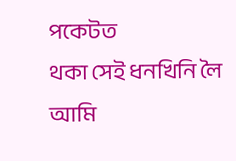পকেটত
থকা সেই ধনখিনি লৈ আমি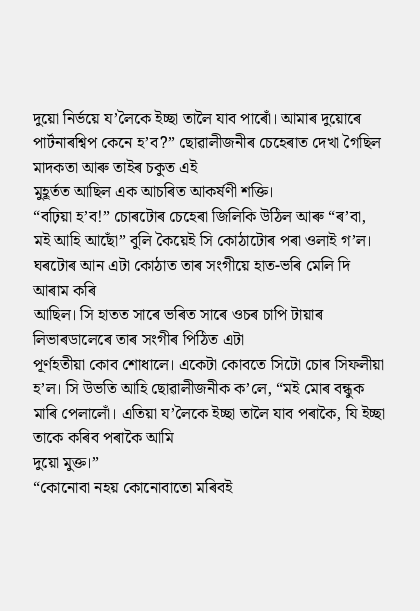দুয়ো নিৰ্ভয়ে য’লৈকে ইচ্ছা তালৈ যাব পাৰোঁ। আমাৰ দুয়োৰে পাৰ্টনাৰশ্বিপ কেনে হ’ব?” ছোৱালীজনীৰ চেহেৰাত দেখা গৈছিল মাদকতা আৰু তাইৰ চকুত এই
মুহূৰ্তত আছিল এক আচৰিত আকৰ্ষণী শক্তি।
“বঢ়িয়া হ’ব!” চোৰটোৰ চেহেৰা জিলিকি উঠিল আৰু “ৰ’বা, মই আহি আছোঁ” বুলি কৈয়েই সি কোঠাটোৰ পৰা ওলাই গ’ল।
ঘৰটোৰ আন এটা কোঠাত তাৰ সংগীয়ে হাত-ভৰি মেলি দি আৰাম কৰি
আছিল। সি হাতত সাৰে ভৰিত সাৰে ওচৰ চাপি টায়াৰ লিভাৰডালেৰে তাৰ সংগীৰ পিঠিত এটা
পূৰ্ণহতীয়া কোব শোধালে। একেটা কোবতে সিটো চোৰ সিফলীয়া হ’ল। সি উভতি আহি ছোৱালীজনীক ক’লে, “মই মোৰ বন্ধুক মাৰি পেলালোঁ। এতিয়া য’লৈকে ইচ্ছা তালৈ যাব পৰাকৈ, যি ইচ্ছা তাকে কৰিব পৰাকৈ আমি
দুয়ো মুক্ত।”
“কোনোবা নহয় কোনোবাতো মৰিবই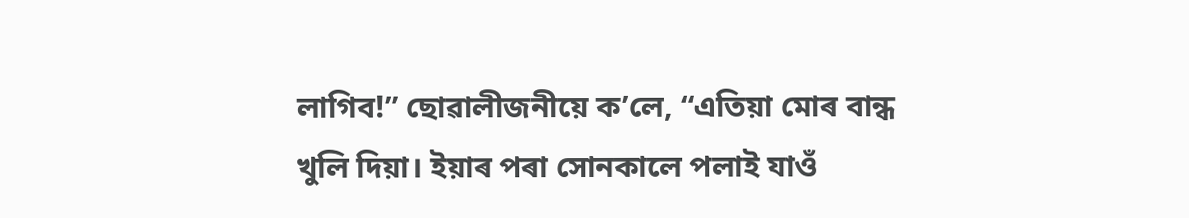লাগিব!” ছোৱালীজনীয়ে ক’লে, “এতিয়া মোৰ বান্ধ খুলি দিয়া। ইয়াৰ পৰা সোনকালে পলাই যাওঁ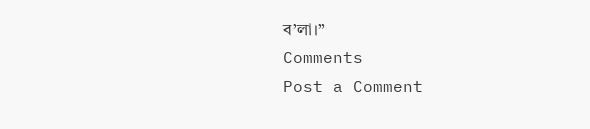ব’লা।”
Comments
Post a Comment